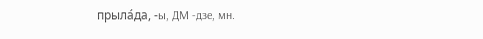прыла́да, -ы, ДМ -дзе, мн.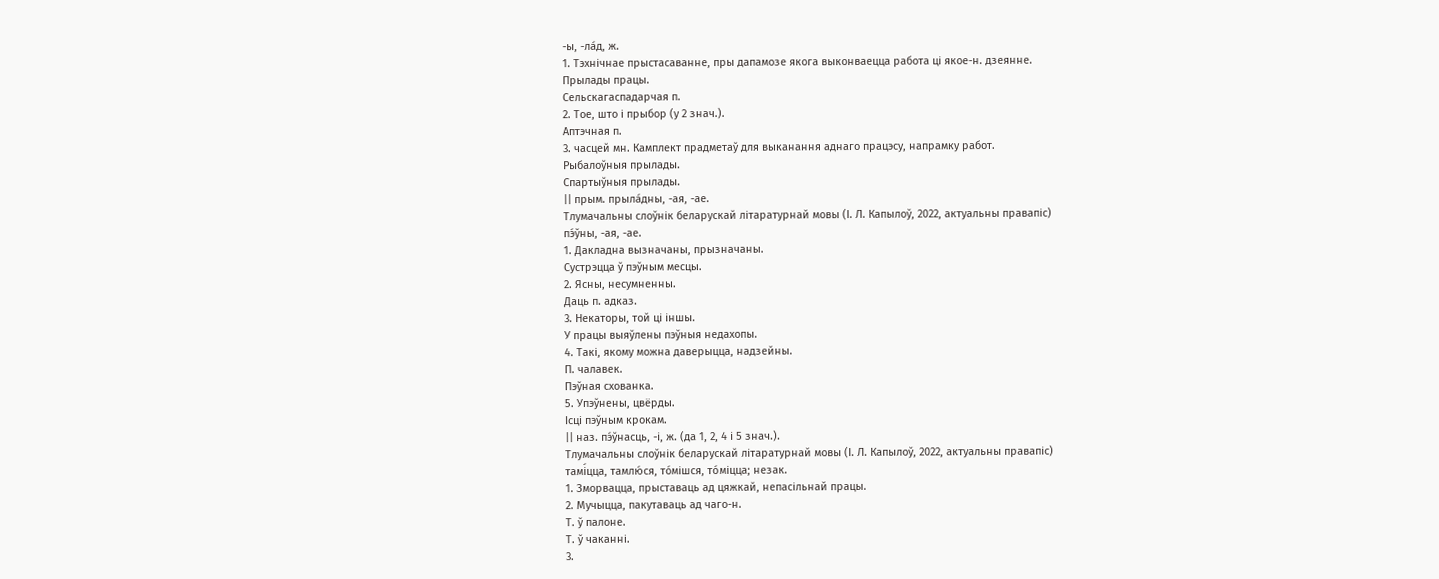-ы, -ла́д, ж.
1. Тэхнічнае прыстасаванне, пры дапамозе якога выконваецца работа ці якое-н. дзеянне.
Прылады працы.
Сельскагаспадарчая п.
2. Тое, што і прыбор (у 2 знач.).
Аптэчная п.
3. часцей мн. Камплект прадметаў для выканання аднаго працэсу, напрамку работ.
Рыбалоўныя прылады.
Спартыўныя прылады.
|| прым. прыла́дны, -ая, -ае.
Тлумачальны слоўнік беларускай літаратурнай мовы (І. Л. Капылоў, 2022, актуальны правапіс)
пэ́ўны, -ая, -ае.
1. Дакладна вызначаны, прызначаны.
Сустрэцца ў пэўным месцы.
2. Ясны, несумненны.
Даць п. адказ.
3. Некаторы, той ці іншы.
У працы выяўлены пэўныя недахопы.
4. Такі, якому можна даверыцца, надзейны.
П. чалавек.
Пэўная схованка.
5. Упэўнены, цвёрды.
Ісці пэўным крокам.
|| наз. пэ́ўнасць, -і, ж. (да 1, 2, 4 і 5 знач.).
Тлумачальны слоўнік беларускай літаратурнай мовы (І. Л. Капылоў, 2022, актуальны правапіс)
тамі́цца, тамлю́ся, то́мішся, то́міцца; незак.
1. Зморвацца, прыставаць ад цяжкай, непасільнай працы.
2. Мучыцца, пакутаваць ад чаго-н.
Т. ў палоне.
Т. ў чаканні.
3.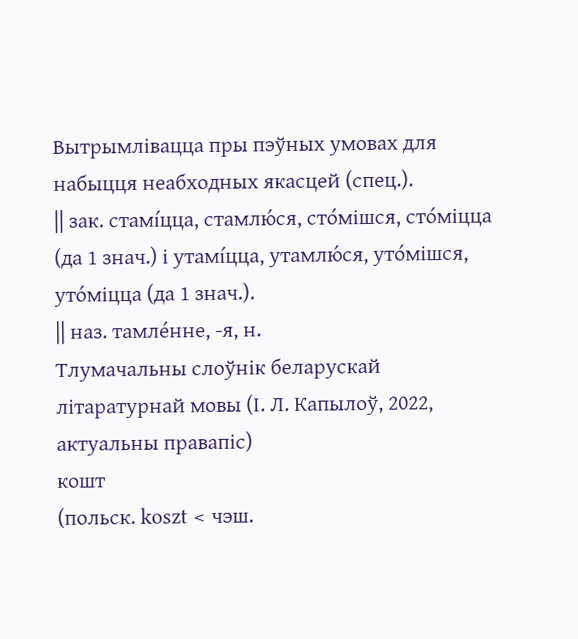Вытрымлівацца пры пэўных умовах для набыцця неабходных якасцей (спец.).
|| зак. стамі́цца, стамлю́ся, сто́мішся, сто́міцца (да 1 знач.) і утамі́цца, утамлю́ся, уто́мішся, уто́міцца (да 1 знач.).
|| наз. тамле́нне, -я, н.
Тлумачальны слоўнік беларускай літаратурнай мовы (І. Л. Капылоў, 2022, актуальны правапіс)
кошт
(польск. koszt < чэш.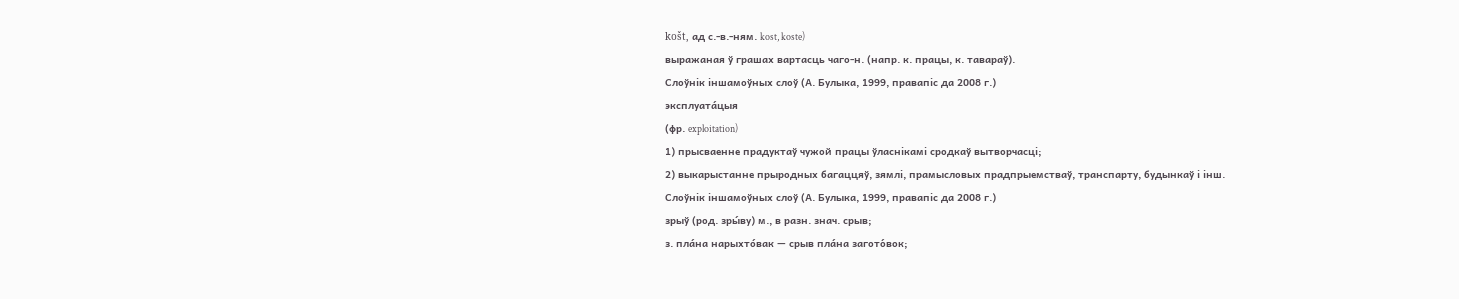košt, ад с.-в.-ням. kost, koste)
выражаная ў грашах вартасць чаго-н. (напр. к. працы, к. тавараў).
Слоўнік іншамоўных слоў (А. Булыка, 1999, правапіс да 2008 г.)
эксплуата́цыя
(фр. exploitation)
1) прысваенне прадуктаў чужой працы ўласнікамі сродкаў вытворчасці;
2) выкарыстанне прыродных багаццяў, зямлі, прамысловых прадпрыемстваў, транспарту, будынкаў і інш.
Слоўнік іншамоўных слоў (А. Булыка, 1999, правапіс да 2008 г.)
зрыў (род. зры́ву) м., в разн. знач. срыв;
з. пла́на нарыхто́вак — срыв пла́на загото́вок;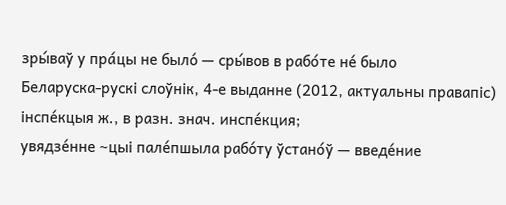зры́ваў у пра́цы не было́ — сры́вов в рабо́те не́ было
Беларуска-рускі слоўнік, 4-е выданне (2012, актуальны правапіс)
інспе́кцыя ж., в разн. знач. инспе́кция;
увядзе́нне ~цыі пале́пшыла рабо́ту ўстано́ў — введе́ние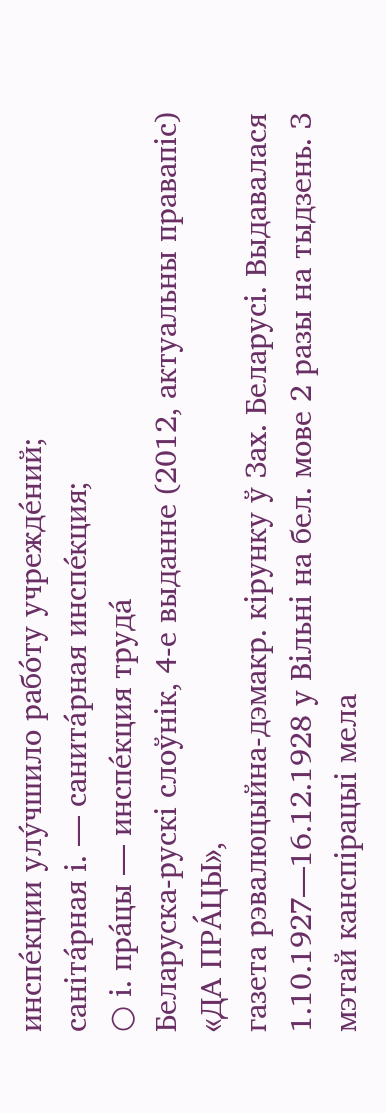инспе́кции улу́чшило рабо́ту учрежде́ний;
саніта́рная і. — санита́рная инспе́кция;
○ і. пра́цы — инспе́кция труда́
Беларуска-рускі слоўнік, 4-е выданне (2012, актуальны правапіс)
«ДА ПРА́ЦЫ»,
газета рэвалюцыйна-дэмакр. кірунку ў Зах. Беларусі. Выдавалася 1.10.1927—16.12.1928 у Вільні на бел. мове 2 разы на тыдзень. З мэтай канспірацыі мела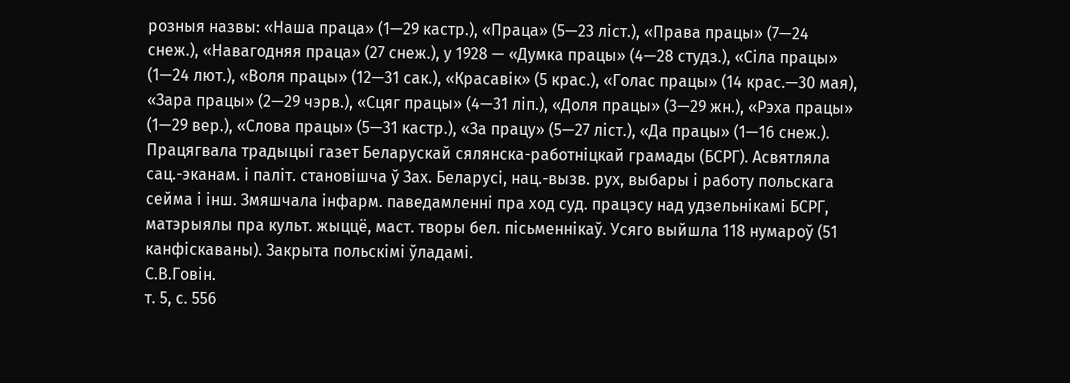розныя назвы: «Наша праца» (1—29 кастр.), «Праца» (5—23 ліст.), «Права працы» (7—24 снеж.), «Навагодняя праца» (27 снеж.), у 1928 — «Думка працы» (4—28 студз.), «Сіла працы» (1—24 лют.), «Воля працы» (12—31 сак.), «Красавік» (5 крас.), «Голас працы» (14 крас.—30 мая), «Зара працы» (2—29 чэрв.), «Сцяг працы» (4—31 ліп.), «Доля працы» (3—29 жн.), «Рэха працы» (1—29 вер.), «Слова працы» (5—31 кастр.), «За працу» (5—27 ліст.), «Да працы» (1—16 снеж.). Працягвала традыцыі газет Беларускай сялянска-работніцкай грамады (БСРГ). Асвятляла сац.-эканам. і паліт. становішча ў Зах. Беларусі, нац.-вызв. рух, выбары і работу польскага сейма і інш. Змяшчала інфарм. паведамленні пра ход суд. працэсу над удзельнікамі БСРГ, матэрыялы пра культ. жыццё, маст. творы бел. пісьменнікаў. Усяго выйшла 118 нумароў (51 канфіскаваны). Закрыта польскімі ўладамі.
С.В.Говін.
т. 5, с. 556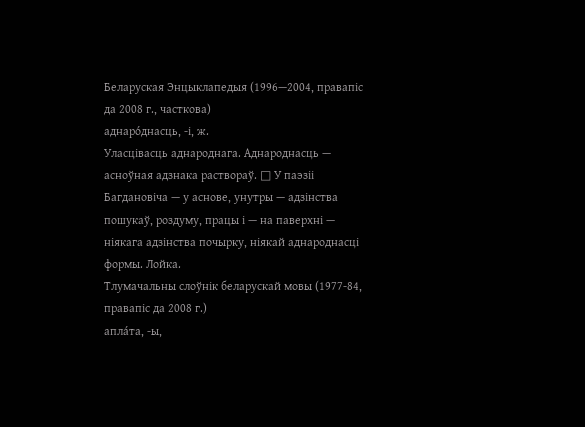Беларуская Энцыклапедыя (1996—2004, правапіс да 2008 г., часткова)
аднаро́днасць, ‑і, ж.
Уласцівасць аднароднага. Аднароднасць — асноўная адзнака раствораў. □ У паэзіі Багдановіча — у аснове, унутры — адзінства пошукаў, роздуму, працы і — на паверхні — ніякага адзінства почырку, ніякай аднароднасці формы. Лойка.
Тлумачальны слоўнік беларускай мовы (1977-84, правапіс да 2008 г.)
апла́та, ‑ы,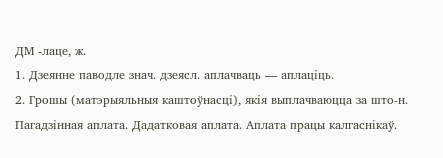ДМ ‑лаце, ж.
1. Дзеянне паводле знач. дзеясл. аплачваць — аплаціць.
2. Грошы (матэрыяльныя каштоўнасці), якія выплачваюцца за што‑н. Пагадзінная аплата. Дадатковая аплата. Аплата працы калгаснікаў.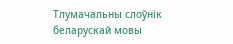Тлумачальны слоўнік беларускай мовы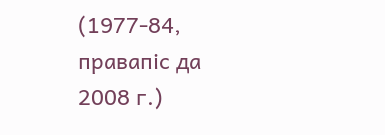(1977-84, правапіс да 2008 г.)